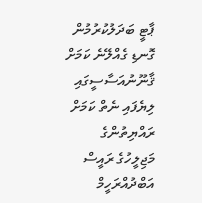ޕާޓީ ބަދަލުކުރުމުން ގޮނޑި ގެއްލޭނެ ކަމަށް ޤާނޫނުއަސާސީގައި ލިޔެފައި ނެތް ކަމަށް ރައްޔިތުންގެ މަޖިލީހުގެ ރައީސް އަބްދުއްރަހީމް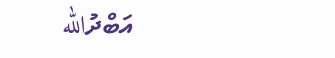އަބްދުالله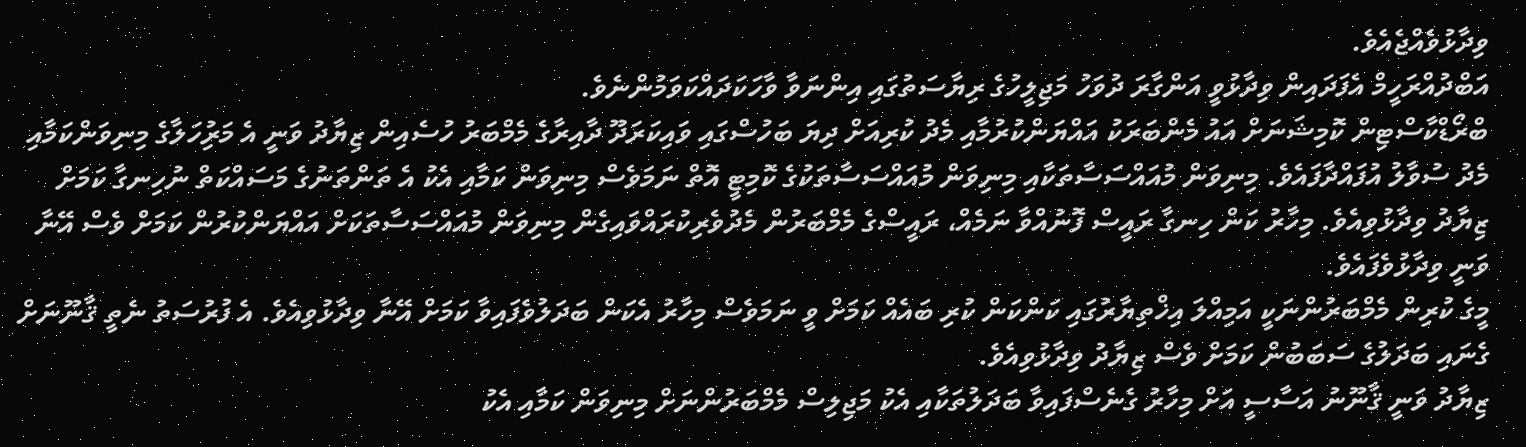ވިދާޅުވެއްޖެއެވެ.
އަބްދުއްރަހީމް އެފަދައިން ވިދާޅުވީ އަންގާރަ ދުވަހު މަޖިލީހުގެ ރިޔާސަތުގައި އިންނަވާ ވާހަކަދައްކަވަމުންނެވެ.
ބްރޯޑްކާސްޓިން ކޮމިޝަނަށް އައު މެންބަރަކު އައްޔަންކުރުމާއި މެދު ކުރިއަށް ދިޔަ ބަހުސްގައި ވައިކަރަދޫ ދާއިރާގެ މެމްބަރު ހުސެއިން ޒިޔާދު ވަނީ އެ މަރުިހަލާގެ މިނިވަންކަމާއި މެދު ސުވާލު އުފައްދާފައެވެ. މިނިވަން މުއައްސަސާތަކާއި މިނިވަން މުއައްސަސާތަކުގެ ކޮމިޓީ އޮތް ނަމަވެސް މިނިވަން ކަމާއި އެކު އެ ތަންތަނުގެ މަސައްކަތް ނުހިނގާ ކަމަށް ޒިޔާދު ވިދާޅުވިއެވެ. މިހާރު ކަން ހިނގާ ރައީސް ފޮނުއްވާ ނަމެއް، ރައީސްގެ މެމްބަރުން މެދުވެރިކުރައްވައިގެން މިނިވަން މުއައްސަސާތަކަށް އައްޔަންކުރުން ކަމަށް ވެސް އޭނާ ވަނީ ވިދާޅުވެފައެވެ.
މީގެ ކުރިން މެމްބަރުންނަކީ އަމިއްލަ އިޚްތިޔާރުގައި ކަންކަން ކުރި ބައެއް ކަމަށް ވީ ނަމަވެސް މިހާރު އެކަން ބަދަލުވެފައިވާ ކަމަށް އޭނާ ވިދާޅުވިއެވެ. އެ ފުރުސަތު ނެތީ ޤާނޫނަށް ގެނައި ބަދަލުގެ ސަބަބުން ކަމަށް ވެސް ޒިޔާދު ވިދާޅުވިއެވެ.
ޒިޔާދު ވަނީ ޤާނޫނު އަސާސީ އަށް މިހާރު ގެނެސްފައިވާ ބަދަލުތަކާއި އެކު މަޖިލިސް މެމްބަރުންނަށް މިނިވަން ކަމާއި އެކު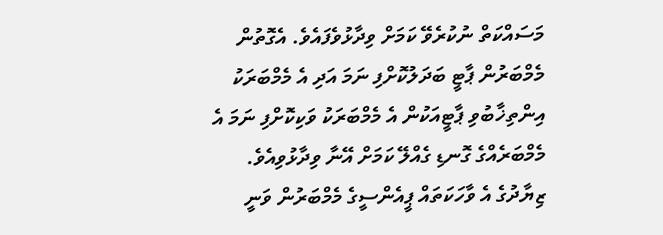މަސައްކަތް ނުކުރެވޭ ކަމަށް ވިދާޅުވެފައެވެ. އެގޮތުން މެމްބަރުން ޕާޓީ ބަދަލުކޮށްފި ނަމަ އަދި އެ މެމްބަރަކު އިންތިޚާބުވި ޕާޓީއަކުން އެ މެމްބަރަކު ވަކިކޮށްފި ނަމަ އެ މެމްބަރެއްގެ ގޮނޑި ގެއްލޭ ކަމަށް އޭނާ ވިދާޅުވިއެވެ.
ޒިޔާދުގެ އެ ވާހަކަތައް ޕީއެންސީގެ މެމްބަރުން ވަނީ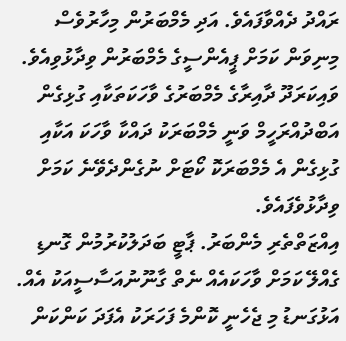ރައްދު ދެއްވާފައެވެ. އަދި މެމްބަރުން މިހާރުވެސް މިނިވަން ކަމަށް ޕީއެންސީގެ މެމްބަރުން ވިދާޅުވިއެވެ.
ވައިކަރަދޫ ދާއިރާގެ މެމްބަރުގެ ވާހަކަތަކާއި ގުޅިގެން އަބްދުއްރަހީމް ވަނީ މެމްބަރަކު ދައްކާ ވާހަކަ އަކާއި ގުޅިގެން އެ މެމްބަރަކޮ ކޯޓަށް ނުގެންދެވޭނެ ކަމަށް ވިދާޅުވެފައެވެ.
އިއްޒަތްތެރި މެންބަރު. ޕާޓީ ބަދަލުކުރުމުން ގޮނޑި ގެއްލޭ ކަމަށް ވާހަކައެއް ނެތް ގާނޫނުއަސާސީއަކު އެއް. އަޅުގަނޑު މި ޖެހެނީ ކޮންމެ ފަހަރަކު އެފަދަ ކަންކަން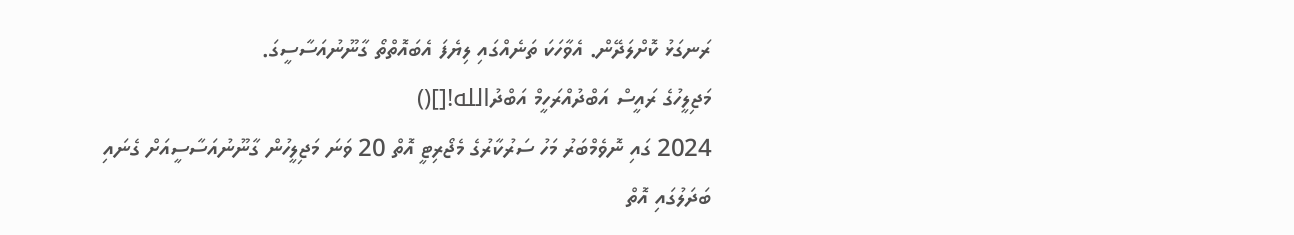ރަނގަޅު ކޮށްލަދޭން. އެވާހަކަ ތަނެއްގައި ލިޔެފަ އެބައޮތްތޯ ގާނޫނުއަސާސީގަ.
މަޖިލީހުގެ ރައީސް އަބްދުއްރަހީމް އަބްދުالله![]()
2024 ގައި ނޮވެމްބަރު މަހު ސަރުކާރުގެ މެޖޯރިޓީ އޮތް 20 ވަނަ މަޖިލީހުން ގާނޫނުއަސާސީއަށް ގެނައި ބަދަލުގައި އޮތް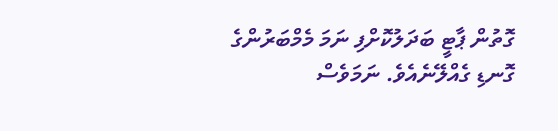ގޮތުން ޕާޓީ ބަދަލުކޮށްފި ނަމަ މެމްބަރުންގެ ގޮނޑި ގެއްލޭނެއެވެ. ނަމަވެސް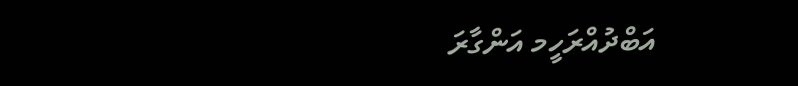އަބްދުއްރަހީމ އަންގާރަ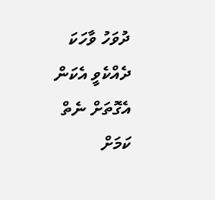ދުވަހު ވާހަކަ ދެއްކެވީ އެކަން އެގޮތަށް ނެތް ކަމަށް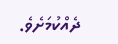ދެއްކުމަށެވެ.